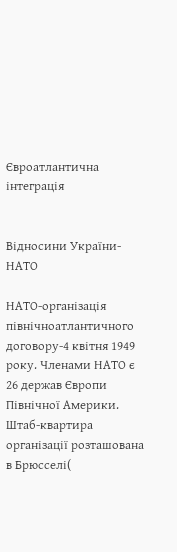Євроатлантична інтеграція


Відносини України-НАТО

НАТО-організація північноатлантичного договору-4 квітня 1949 року. Членами НАТО є 26 держав Європи Північної Америки. Штаб-квартира організації розташована в Брюсселі(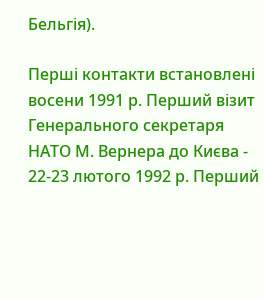Бельгія).

Перші контакти встановлені восени 1991 р. Перший візит Генерального секретаря НАТО М. Вернера до Києва - 22-23 лютого 1992 р. Перший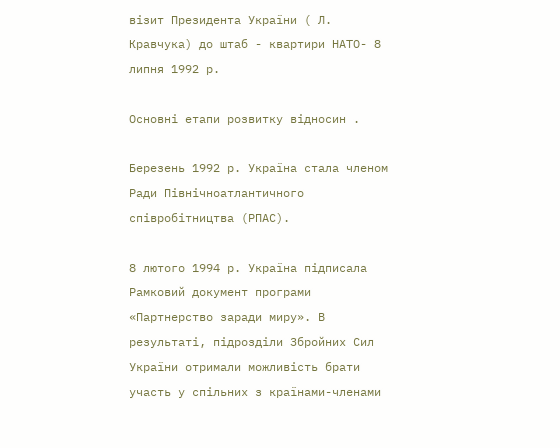візит Президента України ( Л. Кравчука) до штаб - квартири НАТО- 8 липня 1992 р.

Основні етапи розвитку відносин .

Березень 1992 р. Україна стала членом Ради Північноатлантичного співробітництва (РПАС).

8 лютого 1994 р. Україна підписала Рамковий документ програми «Партнерство заради миру». В результаті, підрозділи Збройних Сил України отримали можливість брати участь у спільних з країнами-членами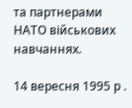та партнерами НАТО військових навчаннях.

14 вересня 1995 р .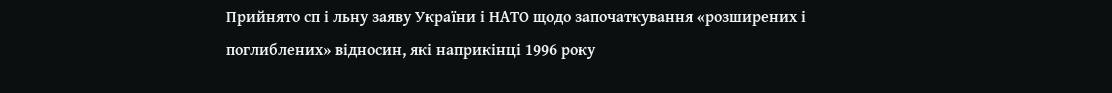Прийнято сп і льну заяву України і НАТО щодо започаткування «розширених і поглиблених» відносин, які наприкінці 1996 року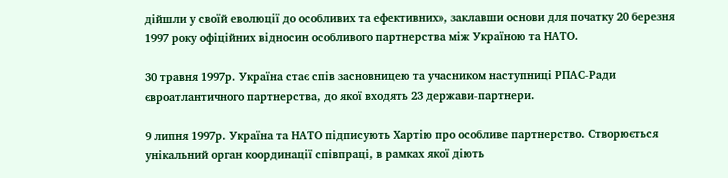дійшли у своїй еволюції до особливих та ефективних», заклавши основи для початку 20 березня 1997 року офіційних відносин особливого партнерства між Україною та НАТО.

30 травня 1997р. Україна стає спів засновницею та учасником наступниці РПАС-Ради євроатлантичного партнерства, до якої входять 23 держави-партнери.

9 липня 1997р. Україна та НАТО підписують Хартію про особливе партнерство. Створюється унікальний орган координації співпраці, в рамках якої діють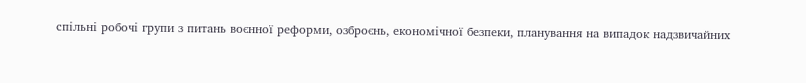спільні робочі групи з питань воєнної реформи, озброєнь, економічної безпеки, планування на випадок надзвичайних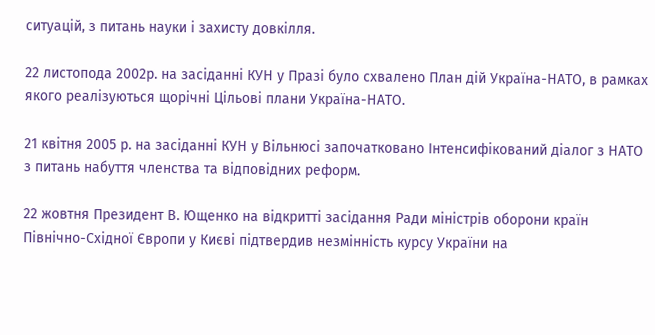ситуацій, з питань науки і захисту довкілля.

22 листопода 2002р. на засіданні КУН у Празі було схвалено План дій Україна-НАТО, в рамках якого реалізуються щорічні Цільові плани Україна-НАТО.

21 квітня 2005 р. на засіданні КУН у Вільнюсі започатковано Інтенсифікований діалог з НАТО з питань набуття членства та відповідних реформ.

22 жовтня Президент В. Ющенко на відкритті засідання Ради міністрів оборони країн Північно-Східної Європи у Києві підтвердив незмінність курсу України на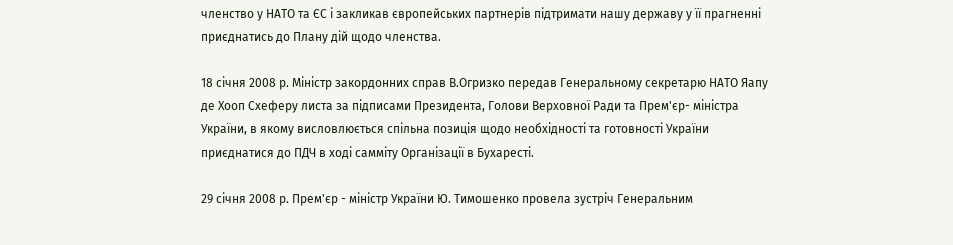членство у НАТО та ЄС і закликав європейських партнерів підтримати нашу державу у її прагненні приєднатись до Плану дій щодо членства.

18 січня 2008 р. Міністр закордонних справ В.Огризко передав Генеральному секретарю НАТО Яапу де Хооп Схеферу листа за підписами Президента, Голови Верховної Ради та Прем'єр- міністра України, в якому висловлюється спільна позиція щодо необхідності та готовності України приєднатися до ПДЧ в ході самміту Організації в Бухаресті.

29 січня 2008 р. Прем'єр - міністр України Ю. Тимошенко провела зустріч Генеральним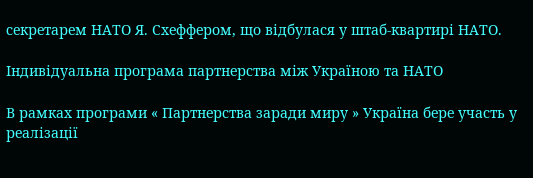секретарем НАТО Я. Схеффером, що відбулася у штаб-квартирі НАТО.

Індивідуальна програма партнерства між Україною та НАТО

В рамках програми « Партнерства заради миру » Україна бере участь у реалізації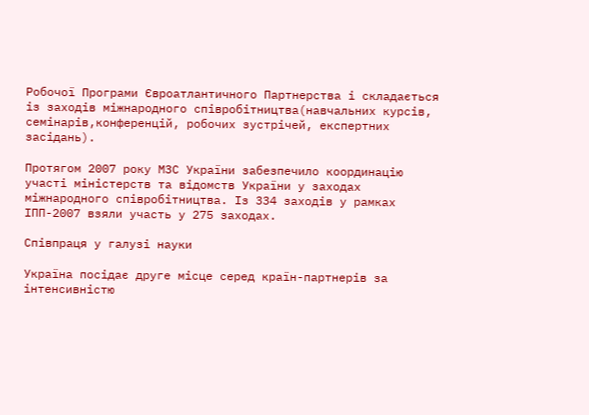Робочої Програми Євроатлантичного Партнерства і складається із заходів міжнародного співробітництва(навчальних курсів, семінарів,конференцій, робочих зустрічей, експертних засідань).

Протягом 2007 року МЗС України забезпечило координацію участі міністерств та відомств України у заходах міжнародного співробітництва. Із 334 заходів у рамках ІПП-2007 взяли участь у 275 заходах.

Співпраця у галузі науки

Україна посідає друге місце серед країн-партнерів за інтенсивністю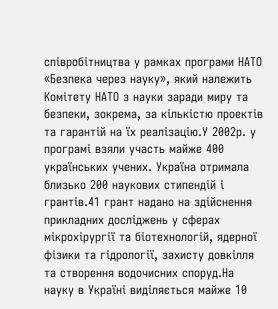співробітництва у рамках програми НАТО «Безпека через науку», який належить Комітету НАТО з науки заради миру та безпеки, зокрема, за кількістю проектів та гарантій на їх реалізацію.У 2002р. у програмі взяли участь майже 400 українських учених. Україна отримала близько 200 наукових стипендій і грантів.41 грант надано на здійснення прикладних досліджень у сферах мікрохірургії та біотехнологій, ядерної фізики та гідрології, захисту довкілля та створення водочисних споруд.На науку в Україні виділяється майже 10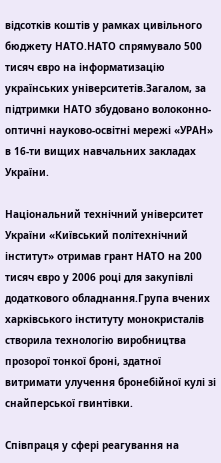відсотків коштів у рамках цивільного бюджету НАТО.НАТО спрямувало 500 тисяч євро на інформатизацію українських університетів.Загалом, за підтримки НАТО збудовано волоконно-оптичні науково-освітні мережі «УРАН» в 16-ти вищих навчальних закладах України.

Національний технічний університет України «Київський політехнічний інститут» отримав грант НАТО на 200 тисяч євро у 2006 році для закупівлі додаткового обладнання.Група вчених харківського інституту монокристалів створила технологію виробництва прозорої тонкої броні, здатної витримати улучення бронебійної кулі зі снайперської гвинтівки.

Співпраця у сфері реагування на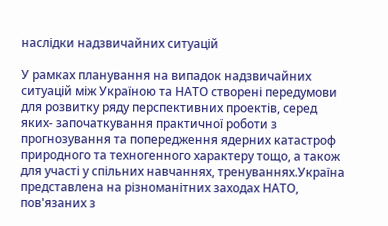наслідки надзвичайних ситуацій

У рамках планування на випадок надзвичайних ситуацій між Україною та НАТО створені передумови для розвитку ряду перспективних проектів, серед яких- започаткування практичної роботи з прогнозування та попередження ядерних катастроф природного та техногенного характеру тощо, а також для участі у спільних навчаннях, тренуваннях.Україна представлена на різноманітних заходах НАТО, пов'язаних з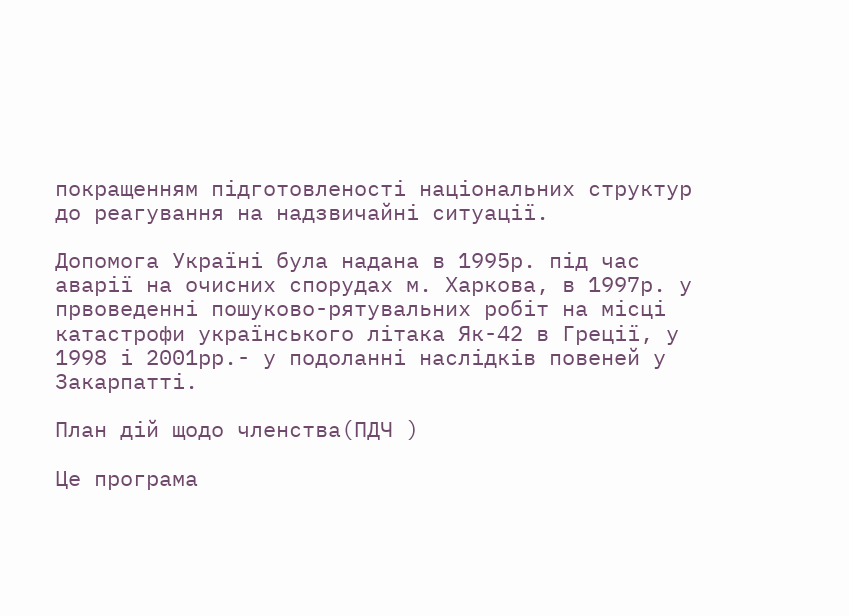покращенням підготовленості національних структур до реагування на надзвичайні ситуації.

Допомога Україні була надана в 1995р. під час аварії на очисних спорудах м. Харкова, в 1997р. у првоведенні пошуково-рятувальних робіт на місці катастрофи українського літака Як-42 в Греції, у 1998 і 2001рр.- у подоланні наслідків повеней у Закарпатті.

План дій щодо членства(ПДЧ )

Це програма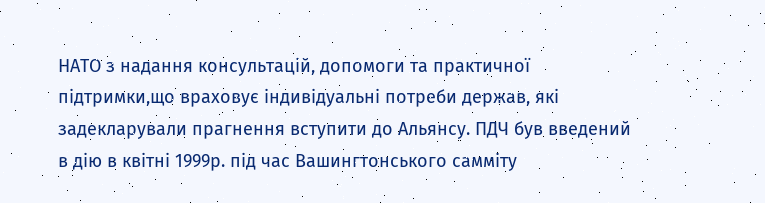НАТО з надання консультацій, допомоги та практичної підтримки,що враховує індивідуальні потреби держав, які задекларували прагнення вступити до Альянсу. ПДЧ був введений в дію в квітні 1999р. під час Вашингтонського самміту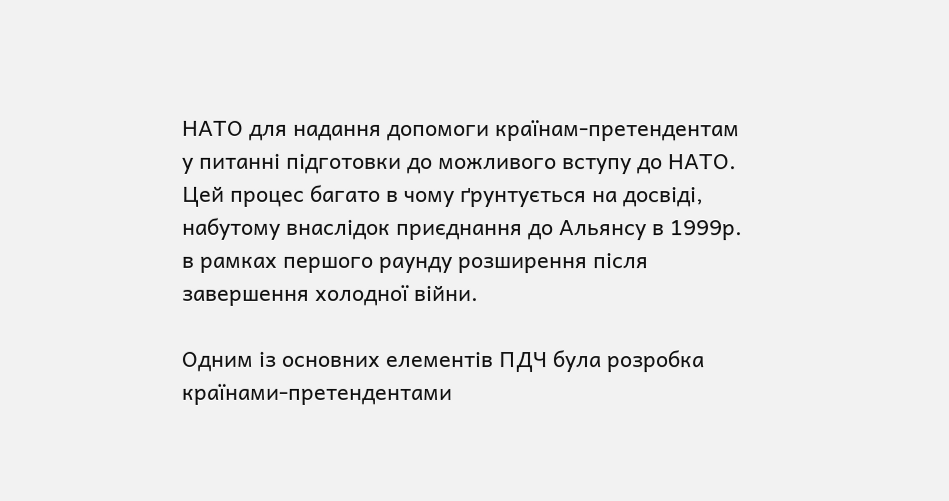НАТО для надання допомоги країнам-претендентам у питанні підготовки до можливого вступу до НАТО. Цей процес багато в чому ґрунтується на досвіді, набутому внаслідок приєднання до Альянсу в 1999р. в рамках першого раунду розширення після завершення холодної війни.

Одним із основних елементів ПДЧ була розробка країнами-претендентами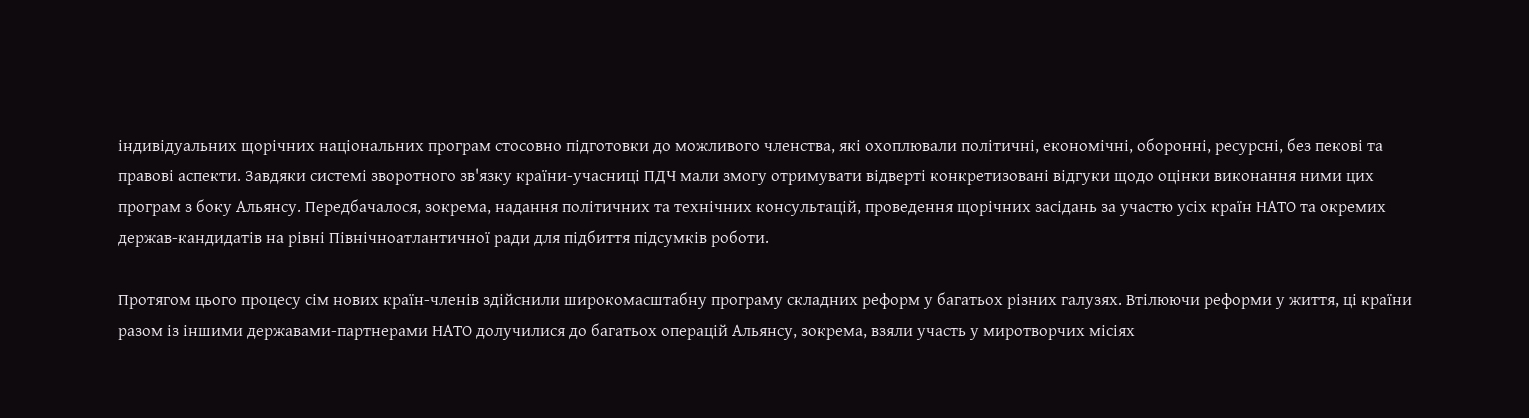індивідуальних щорічних національних програм стосовно підготовки до можливого членства, які охоплювали політичні, економічні, оборонні, ресурсні, без пекові та правові аспекти. Завдяки системі зворотного зв'язку країни-учасниці ПДЧ мали змогу отримувати відверті конкретизовані відгуки щодо оцінки виконання ними цих програм з боку Альянсу. Передбачалося, зокрема, надання політичних та технічних консультацій, проведення щорічних засідань за участю усіх країн НАТО та окремих держав-кандидатів на рівні Північноатлантичної ради для підбиття підсумків роботи.

Протягом цього процесу сім нових країн-членів здійснили широкомасштабну програму складних реформ у багатьох різних галузях. Втілюючи реформи у життя, ці країни разом із іншими державами-партнерами НАТО долучилися до багатьох операцій Альянсу, зокрема, взяли участь у миротворчих місіях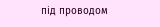під проводом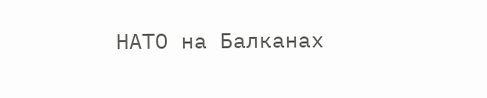НАТО на Балканах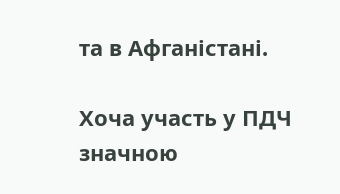та в Афганістані.

Хоча участь у ПДЧ значною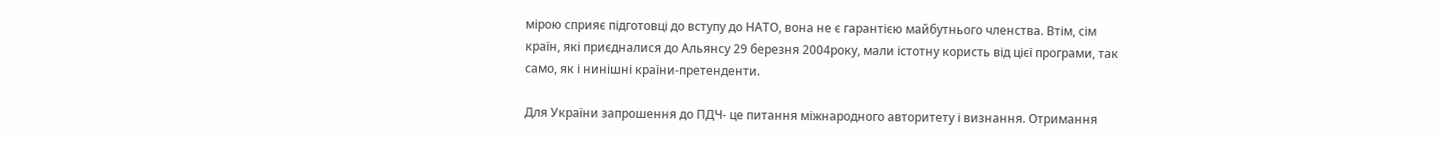мірою сприяє підготовці до вступу до НАТО, вона не є гарантією майбутнього членства. Втім, сім країн, які приєдналися до Альянсу 29 березня 2004року, мали істотну користь від цієї програми, так само, як і нинішні країни-претенденти.

Для України запрошення до ПДЧ- це питання міжнародного авторитету і визнання. Отримання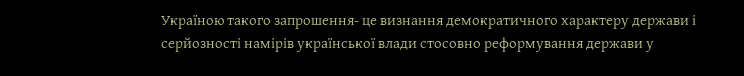Україною такого запрошення- це визнання демократичного характеру держави і серйозності намірів української влади стосовно реформування держави у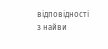відповідності з найви